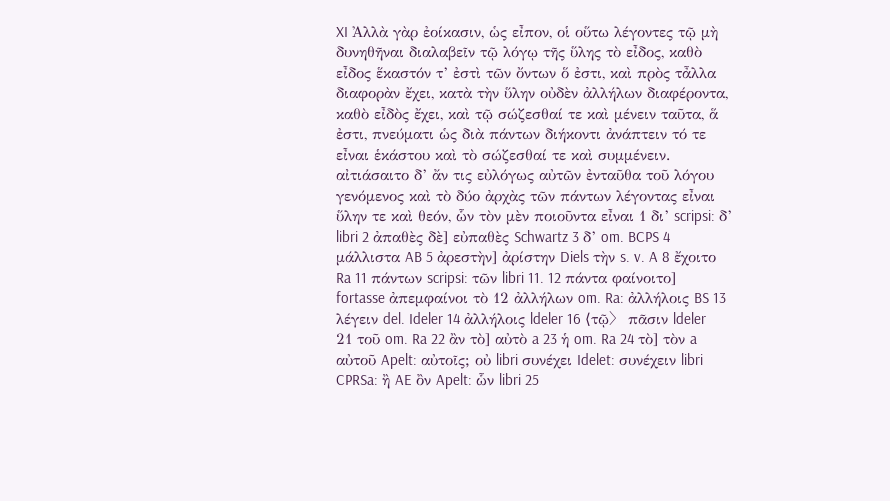XI Ἀλλὰ γὰρ ἐοίκασιν, ὡς εἶπον, οἱ οὕτω λέγοντες τῷ μὴ δυνηθῆναι διαλαβεῖν τῷ λόγῳ τῆς ὕλης τὸ εἶδος, καθὸ εἶδος ἕκαστόν τ’ ἐστὶ τῶν ὄντων ὅ ἐστι, καὶ πρὸς τἆλλα διαφορὰν ἔχει, κατὰ τὴν ὕλην οὐδὲν ἀλλήλων διαφέροντα, καθὸ εἶδὸς ἔχει, καὶ τῷ σώζεσθαί τε καὶ μένειν ταῦτα, ἅ ἐστι, πνεύματι ὡς διὰ πάντων διήκοντι ἀνάπτειν τό τε εἶναι ἑκάστου καὶ τὸ σώζεσθαί τε καὶ συμμένειν. αἰτιάσαιτο δ’ ἄν τις εὐλόγως αὐτῶν ἐνταῦθα τοῦ λόγου γενόμενος καὶ τὸ δύο ἀρχὰς τῶν πάντων λέγοντας εἶναι ὕλην τε καὶ θεόν, ὧν τὸν μὲν ποιοῦντα εἶναι 1 δι’ scripsi: δ’ libri 2 ἀπαθὲς δὲ] εὐπαθὲς Schwartz 3 δ’ om. BCPS 4 μάλλιστα AB 5 ἀρεστὴν] ἀρίστην Diels τὴν s. v. A 8 ἔχοιτο Ra 11 πάντων scripsi: τῶν libri 11. 12 πάντα φαίνοιτο] fortasse ἀπεμφαίνοι τὸ 12 ἀλλήλων om. Ra: ἀλλήλοις BS 13 λέγειν del. Ideler 14 ἀλλήλοις ldeler 16 ⟨τῷ〉 πᾶσιν ldeler 21 τοῦ om. Ra 22 ἂν τὸ] αὐτὸ a 23 ἡ om. Ra 24 τὸ] τὸν a αὐτοῦ Apelt: αὐτοῖς; οὐ libri συνέχει Idelet: συνέχειν libri CPRSa: ἢ AE ὂν Apelt: ὧν libri 25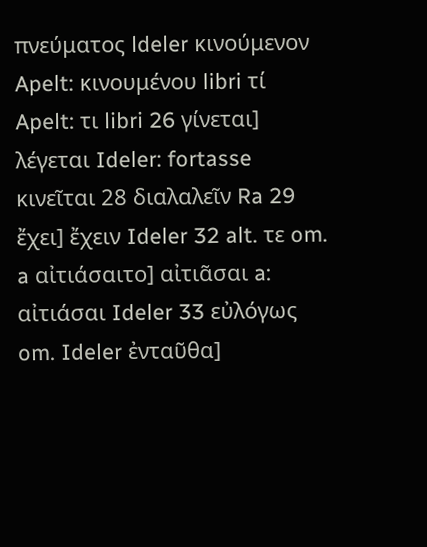πνεύματος ldeler κινούμενον Apelt: κινουμένου libri τί Apelt: τι libri 26 γίνεται] λέγεται Ideler: fortasse κινεῖται 28 διαλαλεῖν Ra 29 ἔχει] ἔχειν Ideler 32 alt. τε om. a αἰτιάσαιτο] αἰτιᾶσαι a: αἰτιάσαι Ideler 33 εὐλόγως om. Ideler ἐνταῦθα]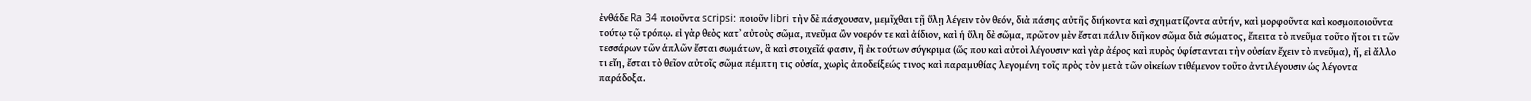ἐνθάδε Ra 34 ποιοῦντα scripsi: ποιοῦν libri τὴν δὲ πάσχουσαν, μεμῖχθαι τῇ ὕλῃ λέγειν τὸν θεόν, διὰ πάσης αὐτῆς διήκοντα καὶ σχηματίζοντα αὐτήν, καὶ μορφοῦντα καὶ κοσμοποιοῦντα τούτῳ τῷ τρόπῳ. εἰ γὰρ θεὸς κατ᾿ αὐτοὺς σῶμα, πνεῦμα ὢν νοερόν τε καὶ ἀίδιον, καὶ ἡ ὕλη δὲ σῶμα, πρῶτον μὲν ἔσται πάλιν διῆκον σῶμα διὰ σώματος, ἔπειτα τὸ πνεῦμα τοῦτο ἤτοι τι τῶν τεσσάρων τῶν ἁπλῶν ἔσται σωμάτων, ἃ καὶ στοιχεῖά φασιν, ἢ ἐκ τούτων σύγκριμα (ὥς που καὶ αὐτοὶ λέγουσιν· καὶ γὰρ ἀέρος καὶ πυρὸς ὑφίστανται τὴν οὐσίαν ἔχειν τὸ πνεῦμα), ἤ, εἰ ἄλλο τι εἴη, ἔσται τὸ θεῖον αὐτοῖς σῶμα πέμπτη τις οὐσία, χωρὶς ἀποδείξεώς τινος καὶ παραμυθίας λεγομένη τοῖς πρὸς τὸν μετὰ τῶν οἰκείων τιθέμενον τοῦτο ἀντιλέγουσιν ὡς λέγοντα παράδοξα.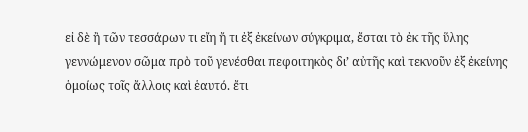εἰ δὲ ἢ τῶν τεσσάρων τι εἴη ἤ τι ἐξ ἐκείνων σύγκριμα, ἔσται τὸ ἐκ τῆς ὕλης γεννώμενον σῶμα πρὸ τοῦ γενέσθαι πεφοιτηκὸς δι’ αὐτῆς καὶ τεκνοῦν ἐξ ἐκείνης ὁμοίως τοῖς ἄλλοις καὶ ἑαυτό. ἔτι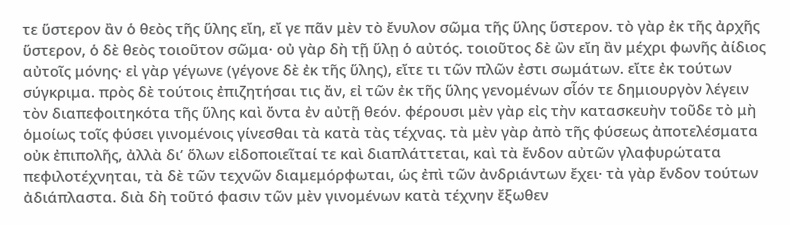τε ὕστερον ἂν ὁ θεὸς τῆς ὕλης εἴη, εἴ γε πᾶν μὲν τὸ ἔνυλον σῶμα τῆς ὕλης ὕστερον. τὸ γὰρ ἐκ τῆς ἀρχῆς ὕστερον, ὁ δὲ θεὸς τοιοῦτον σῶμα· οὐ γὰρ δὴ τῇ ὕλῃ ὁ αὐτός. τοιοῦτος δὲ ὢν εἴη ἂν μέχρι φωνῆς ἀίδιος αὐτοῖς μόνης· εἰ γὰρ γέγωνε (γέγονε δὲ ἐκ τῆς ὕλης), εἴτε τι τῶν πλῶν ἐστι σωμάτων. εἴτε ἐκ τούτων σύγκριμα. πρὸς δὲ τούτοις ἐπιζητήσαι τις ἄν, εἰ τῶν ἐκ τῆς ὕλης γενομένων σἷόν τε δημιουργὸν λέγειν τὸν διαπεφοιτηκότα τῆς ὕλης καὶ ὄντα ἐν αὐτῇ θεόν. φέρουσι μὲν γὰρ εἰς τὴν κατασκευὴν τοῦδε τὸ μὴ ὁμοίως τοῖς φύσει γινομένοις γίνεσθαι τὰ κατὰ τὰς τέχνας. τὰ μὲν γὰρ ἀπὸ τῆς φύσεως ἀποτελέσματα οὐκ ἐπιπολῆς, ἀλλὰ δι’ ὅλων εἰδοποιεῖταί τε καὶ διαπλάττεται, καὶ τὰ ἔνδον αὐτῶν γλαφυρώτατα πεφιλοτέχνηται, τὰ δὲ τῶν τεχνῶν διαμεμόρφωται, ὡς ἐπὶ τῶν ἀνδριάντων ἔχει· τὰ γὰρ ἔνδον τούτων ἀδιάπλαστα. διὰ δὴ τοῦτό φασιν τῶν μὲν γινομένων κατὰ τέχνην ἔξωθεν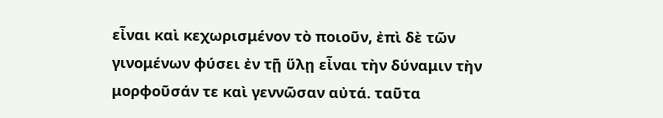εἶναι καὶ κεχωρισμένον τὸ ποιοῦν, ἐπὶ δὲ τῶν γινομένων φύσει ἐν τῇ ὕλῃ εἶναι τὴν δύναμιν τὴν μορφοῦσάν τε καὶ γεννῶσαν αὐτά. ταῦτα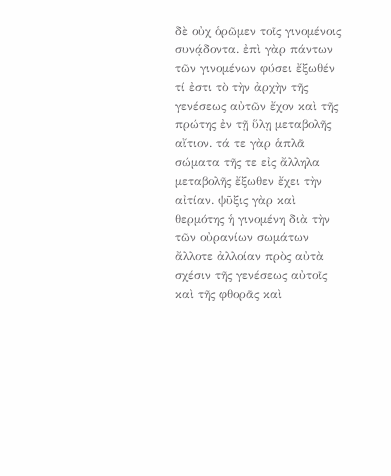δὲ οὐχ ὁρῶμεν τοῖς γινομένοις συνᾴδοντα. ἐπὶ γὰρ πάντων τῶν γινομένων φύσει ἔξωθέν τί ἐστι τὸ τὴν ἀρχὴν τῆς γενέσεως αὐτῶν ἔχον καὶ τῆς πρώτης ἐν τῇ ὕλῃ μεταβολῆς αἴτιον. τά τε γὰρ ἁπλᾶ σώματα τῆς τε εἰς ἄλληλα μεταβολῆς ἔξωθεν ἔχει τὴν αἰτίαν. ψῦξις γὰρ καὶ θερμότης ἡ γινομένη διὰ τὴν τῶν οὐρανίων σωμάτων ἄλλοτε ἀλλοίαν πρὸς αὐτὰ σχέσιν τῆς γενέσεως αὐτοῖς καὶ τῆς φθορᾶς καὶ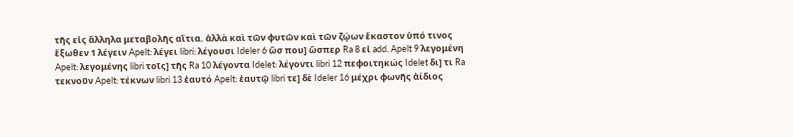τῆς εἰς ἄλληλα μεταβολῆς αἴτια. ἀλλὰ καὶ τῶν φυτῶν καὶ τῶν ζῴων ἕκαστον ὑπό τινος ἔξωθεν 1 λέγειν Apelt: λέγει libri: λέγουσι Ideler 6 ὥσ που] ὥσπερ Ra 8 εἰ add. Apelt 9 λεγομένη Apelt: λεγομένης libri τοῖς] τῆς Ra 10 λέγοντα Idelet: λέγοντι libri 12 πεφοιτηκώς Idelet δι] τι Ra τεκνοῦν Apelt: τέκνων libri 13 ἑαυτό Apelt: ἑαυτῷ libri τε] δὲ Ideler 16 μέχρι φωνῆς ἀίδιος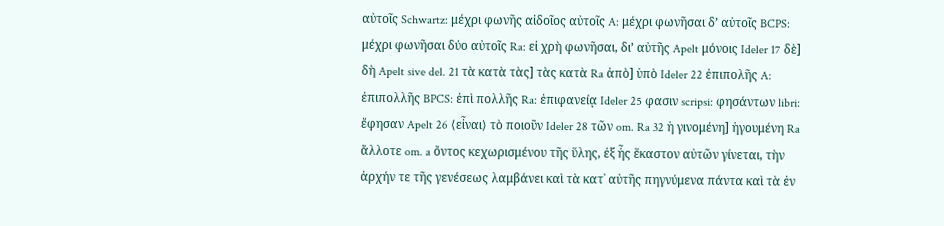αὐτοῖς Schwartz: μέχρι φωνῆς αἰδοῖος αὐτοῖς A: μέχρι φωνῆσαι δ’ αὐτοῖς BCPS: μέχρι φωνῆσαι δύο αὐτοῖς Ra: εἰ χρὴ φωνῆσαι, δι’ αὐτῆς Apelt μόνοις Ideler 17 δὲ] δὴ Apelt sive del. 21 τὰ κατὰ τὰς] τὰς κατὰ Ra ἀπὸ] ὑπὸ Ideler 22 ἐπιπολῆς A: ἐπιπολλῆς BPCS: ἐπὶ πολλῆς Ra: ἐπιφανείᾳ Ideler 25 φασιν scripsi: φησάντων libri: ἔφησαν Apelt 26 ⟨εἶναι⟩ τὸ ποιοῦν Ideler 28 τῶν om. Ra 32 ἡ γινομένη] ἡγουμένη Ra ἄλλοτε om. a ὄντος κεχωρισμένου τῆς ὕλης, ἐξ ἧς ἕκαστον αὐτῶν γίνεται, τὴν ἀρχήν τε τῆς γενέσεως λαμβάνει καὶ τὰ κατ᾿ αὐτῆς πηγνύμενα πάντα καὶ τὰ ἐν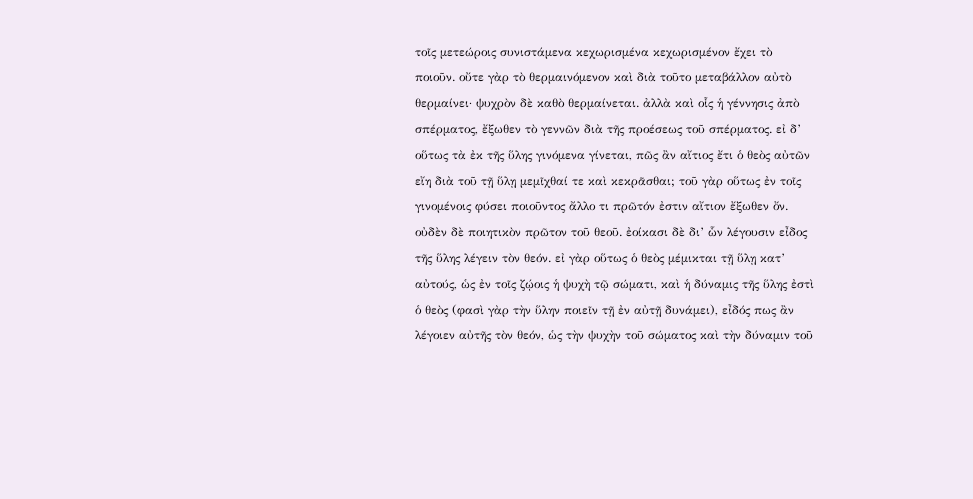τοῖς μετεώροις συνιστάμενα κεχωρισμένα κεχωρισμένον ἔχει τὸ ποιοῦν. οὔτε γὰρ τὸ θερμαινόμενον καὶ διὰ τοῦτο μεταβάλλον αὐτὸ θερμαίνει· ψυχρὸν δὲ καθὸ θερμαίνεται. ἀλλὰ καὶ οἷς ἡ γέννησις ἀπὸ σπέρματος, ἔξωθεν τὸ γεννῶν διὰ τῆς προέσεως τοῦ σπέρματος. εἰ δ’ οὕτως τὰ ἐκ τῆς ὕλης γινόμενα γίνεται, πῶς ἂν αἴτιος ἔτι ὁ θεὸς αὐτῶν εἴη διὰ τοῦ τῇ ὕλῃ μεμῖχθαί τε καὶ κεκρᾶσθαι; τοῦ γὰρ οὕτως ἐν τοῖς γινομένοις φύσει ποιοῦντος ἄλλο τι πρῶτόν ἐστιν αἴτιον ἔξωθεν ὄν. οὐδὲν δὲ ποιητικὸν πρῶτον τοῦ θεοῦ. ἐοίκασι δὲ δι’ ὧν λέγουσιν εἶδος τῆς ὕλης λέγειν τὸν θεόν. εἰ γὰρ οὕτως ὁ θεὸς μέμικται τῇ ὕλῃ κατ’ αὐτούς, ὡς ἐν τοῖς ζῴοις ἡ ψυχὴ τῷ σώματι, καὶ ἡ δύναμις τῆς ὕλης ἐστὶ ὁ θεὸς (φασὶ γὰρ τὴν ὕλην ποιεῖν τῇ ἐν αὐτῇ δυνάμει), εἶδός πως ἂν λέγοιεν αὐτῆς τὸν θεόν, ὡς τὴν ψυχὴν τοῦ σώματος καὶ τὴν δύναμιν τοῦ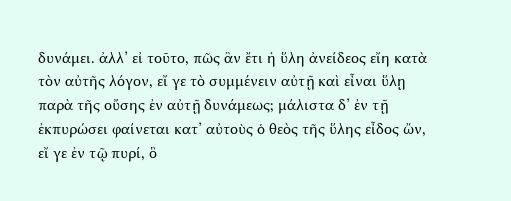δυνάμει. ἀλλ’ εἰ τοῦτο, πῶς ἂν ἔτι ἡ ὕλη ἀνείδεος εἴη κατὰ τὸν αὐτῆς λόγον, εἴ γε τὸ συμμένειν αὐτῇ καὶ εἶναι ὕλῃ παρὰ τῆς οὔσης ἐν αὐτῇ δυνάμεως; μάλιστα δ’ ἐν τῇ ἐκπυρώσει φαίνεται κατ’ αὐτοὺς ὁ θεὸς τῆς ὕλης εἶδος ὤν, εἴ γε ἐν τῷ πυρί, ὃ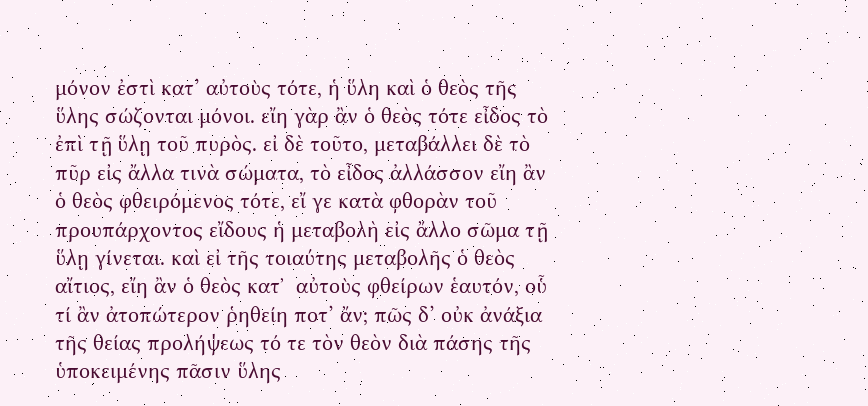μόνον ἐστὶ κατ’ αὐτοὺς τότε, ἡ ὕλη καὶ ὁ θεὸς τῆς ὕλης σώζονται μόνοι. εἴη γὰρ ἂν ὁ θεὸς τότε εἶδος τὸ ἐπὶ τῇ ὕλῃ τοῦ πυρὸς. εἰ δὲ τοῦτο, μεταβάλλει δὲ τὸ πῦρ εἰς ἄλλα τινὰ σώματα, τὸ εἶδος ἀλλάσσον εἴη ἂν ὁ θεὸς φθειρόμενος τότε, εἴ γε κατὰ φθορὰν τοῦ προυπάρχοντος εἴδους ἡ μεταβολὴ εἰς ἄλλο σῶμα τῇ ὕλῃ γίνεται. καὶ εἰ τῆς τοιαύτης μεταβολῆς ὁ θεὸς αἴτιος, εἴη ἂν ὁ θεὸς κατ᾿  αὐτοὺς φθείρων ἑαυτόν, οὗ τί ἂν ἀτοπώτερον ῥηθείη ποτ’ ἄν; πῶς δ’ οὐκ ἀνάξια τῆς θείας προλήψεως τό τε τὸν θεὸν διὰ πάσης τῆς ὑποκειμένης πᾶσιν ὕλης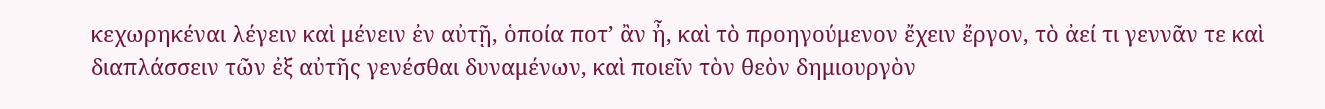κεχωρηκέναι λέγειν καὶ μένειν ἐν αὐτῇ, ὁποία ποτ’ ἂν ἦ, καὶ τὸ προηγούμενον ἔχειν ἔργον, τὸ ἀεί τι γεννᾶν τε καὶ διαπλάσσειν τῶν ἐξ αὐτῆς γενέσθαι δυναμένων, καὶ ποιεῖν τὸν θεὸν δημιουργὸν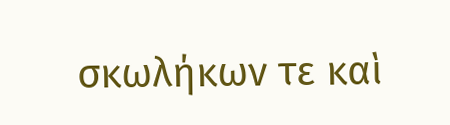σκωλήκων τε καὶ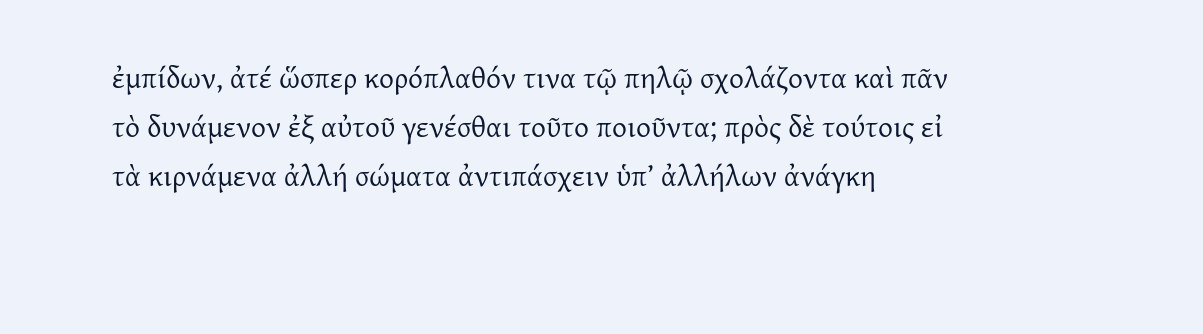ἐμπίδων, ἀτέ ὥσπερ κορόπλαθόν τινα τῷ πηλῷ σχολάζοντα καὶ πᾶν τὸ δυνάμενον ἐξ αὐτοῦ γενέσθαι τοῦτο ποιοῦντα; πρὸς δὲ τούτοις εἰ τὰ κιρνάμενα ἀλλή σώματα ἀντιπάσχειν ὑπ’ ἀλλήλων ἀνάγκη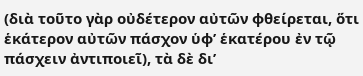(διὰ τοῦτο γὰρ οὐδέτερον αὐτῶν φθείρεται, ὅτι ἑκάτερον αὐτῶν πάσχον ὑφ’ ἑκατέρου ἐν τῷ πάσχειν ἀντιποιεῖ), τὰ δὲ δι’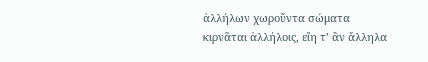ἀλλήλων χωροῦντα σώματα κιρνᾶται ἀλλήλοις, εἴη τ’ ἂν ἄλληλα